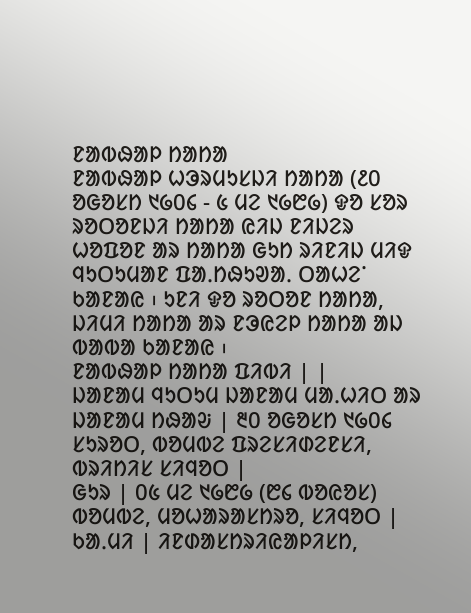ᱱᱟᱵᱷᱟᱞ ᱴᱟᱴᱟ
ᱱᱟᱵᱷᱟᱞ ᱦᱳᱨᱢᱩᱥᱡᱤ ᱴᱟᱴᱟ (᱒᱐ ᱚᱜᱚᱥᱴ ᱑᱙᱐᱔ - ᱕ ᱢᱮ ᱑᱙᱘᱙) ᱫᱚ ᱥᱚᱨ ᱨᱚᱛᱚᱱᱡᱤ ᱴᱟᱴᱟ ᱭᱤᱡ ᱱᱤᱡᱮᱨ ᱦᱚᱯᱚᱱ ᱟᱨ ᱴᱟᱴᱟ ᱜᱩᱴ ᱨᱤᱱᱤᱡ ᱢᱤᱫ ᱧᱩᱛᱩᱢᱟᱱ ᱯᱟᱹᱴᱷᱩᱣᱟᱹ ᱛᱟᱦᱮᱸ ᱠᱟᱱᱟᱭ ᱾ ᱩᱱᱤ ᱫᱚ ᱨᱚᱛᱚᱱ ᱴᱟᱴᱟ, ᱡᱤᱢᱤ ᱴᱟᱴᱟ ᱟᱨ ᱱᱳᱭᱮᱞ ᱴᱟᱴᱟ ᱟᱡ ᱵᱟᱵᱟ ᱠᱟᱱᱟᱭ ᱾
ᱱᱟᱵᱷᱟᱞ ᱴᱟᱴᱟ ᱯᱤᱵᱤ | |
ᱡᱟᱱᱟᱢ ᱧᱩᱛᱩᱢ ᱡᱟᱱᱟᱢ ᱢᱟᱹᱦᱤᱛ ᱟᱨ ᱡᱟᱱᱟᱢ ᱴᱷᱟᱶ | ᱓᱐ ᱚᱜᱚᱥᱴ ᱑᱙᱐᱔ ᱥᱩᱨᱚᱛ, ᱵᱚᱢᱵᱮ ᱯᱨᱮᱥᱤᱰᱮᱱᱥᱤ, ᱵᱨᱤᱴᱤᱥ ᱥᱤᱧᱚᱛ |
ᱜᱩᱨ | ᱐᱕ ᱢᱮ ᱑᱙᱘᱙ (᱘᱔ ᱵᱚᱭᱚᱥ) ᱵᱚᱢᱵᱮ, ᱢᱚᱦᱟᱨᱟᱥᱴᱨᱚ, ᱥᱤᱧᱚᱛ |
ᱠᱟᱹᱢᱤ | ᱤᱱᱰᱟᱥᱴᱨᱤᱭᱟᱞᱤᱥᱴ,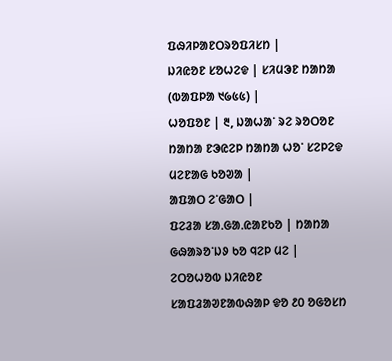ᱯᱷᱤᱞᱟᱱᱛᱨᱚᱯᱤᱥᱴ |
ᱡᱤᱭᱚᱱ ᱥᱚᱦᱮᱫ | ᱥᱤᱢᱳᱱ ᱴᱟᱴᱟ (ᱵᱟᱯᱞᱟ ᱑᱙᱕᱕) |
ᱦᱚᱯᱚᱱ | ᱓, ᱡᱟᱦᱟᱸ ᱨᱮ ᱨᱚᱛᱚᱱ ᱴᱟᱴᱟ ᱱᱳᱭᱮᱞ ᱴᱟᱴᱟ ᱦᱚᱸ ᱥᱮᱞᱮᱫ ᱢᱮᱱᱟᱜ ᱠᱚᱣᱟ |
ᱟᱯᱟᱛ ᱮᱸᱜᱟᱛ |
ᱯᱮᱲᱟ ᱥᱟᱹᱜᱟᱹᱭᱟᱱᱠᱚ | ᱴᱟᱴᱟ ᱜᱷᱟᱨᱚᱸᱡᱽ ᱠᱚ ᱧᱮᱞ ᱢᱮ |
ᱮᱛᱚᱦᱚᱵ ᱡᱤᱭᱚᱱ
ᱥᱟᱯᱲᱟᱣᱱᱟᱵᱷᱟᱞ ᱫᱚ ᱒᱐ ᱚᱜᱚᱥᱴ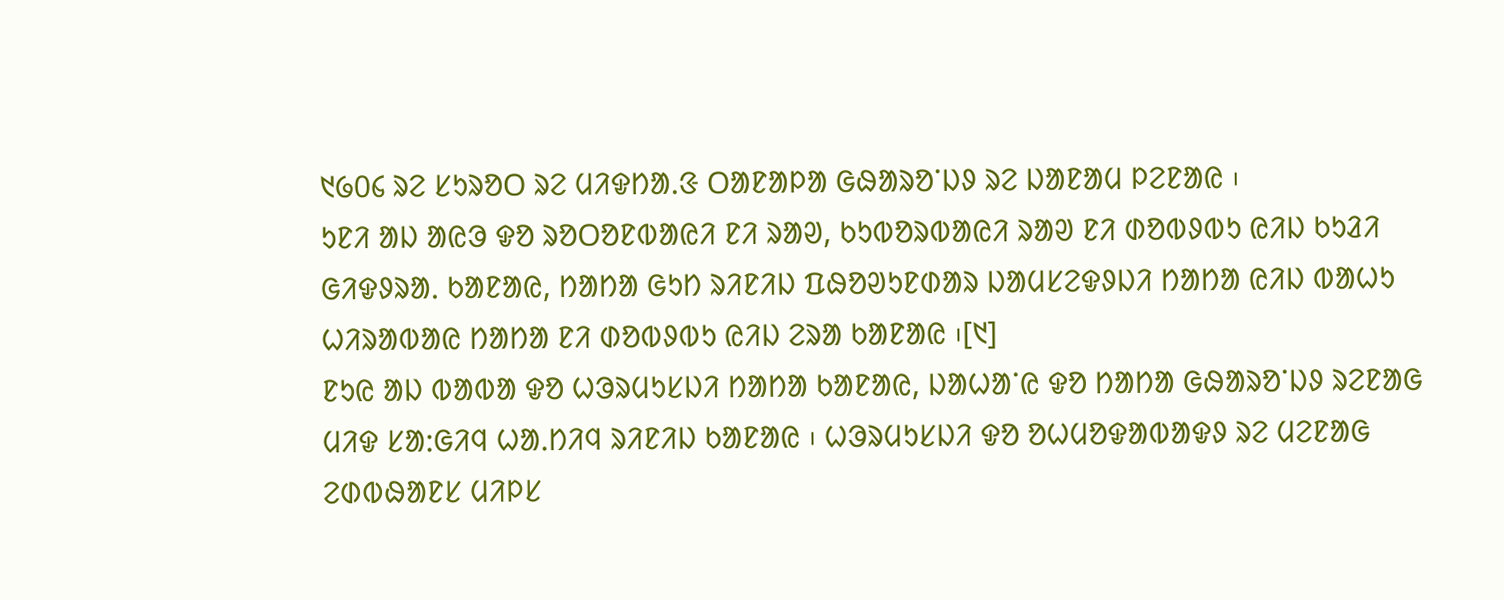᱑᱙᱐᱔ ᱨᱮ ᱥᱩᱨᱚᱛ ᱨᱮ ᱢᱤᱫᱴᱟᱹᱝ ᱛᱟᱱᱟᱞᱟ ᱜᱷᱟᱨᱚᱸᱡᱽ ᱨᱮ ᱡᱟᱱᱟᱢ ᱞᱮᱱᱟᱭ ᱾
ᱩᱱᱤ ᱟᱡ ᱟᱭᱳ ᱫᱚ ᱨᱚᱛᱚᱱᱵᱟᱭᱤ ᱱᱤ ᱨᱟᱣ, ᱠᱩᱵᱚᱨᱵᱟᱭᱤ ᱨᱟᱣ ᱱᱤ ᱰᱚᱵᱽᱵᱩ ᱭᱤᱡ ᱠᱩᱲᱤ ᱜᱤᱫᱽᱨᱟᱹ ᱠᱟᱱᱟᱭ, ᱴᱟᱴᱟ ᱜᱩᱴ ᱨᱤᱱᱤᱡ ᱯᱷᱚᱣᱩᱱᱰᱟᱨ ᱡᱟᱢᱥᱮᱫᱽᱡᱤ ᱴᱟᱴᱟ ᱭᱤᱡ ᱵᱟᱦᱩ ᱦᱤᱨᱟᱵᱟᱭ ᱴᱟᱴᱟ ᱱᱤ ᱰᱚᱵᱽᱵᱩ ᱭᱤᱡ ᱮᱨᱟ ᱠᱟᱱᱟᱭ ᱾[᱑]
ᱱᱩᱭ ᱟᱡ ᱵᱟᱵᱟ ᱫᱚ ᱦᱳᱨᱢᱩᱥᱡᱤ ᱴᱟᱴᱟ ᱠᱟᱱᱟᱭ, ᱡᱟᱦᱟᱸᱭ ᱫᱚ ᱴᱟᱴᱟ ᱜᱷᱟᱨᱚᱸᱡᱽ ᱨᱮᱱᱟᱜ ᱢᱤᱫ ᱥᱟᱺᱜᱤᱧ ᱦᱟᱹᱴᱤᱧ ᱨᱤᱱᱤᱡ ᱠᱟᱱᱟᱭ ᱾ ᱦᱳᱨᱢᱩᱥᱡᱤ ᱫᱚ ᱚᱦᱢᱚᱫᱟᱵᱟᱫᱽ ᱨᱮ ᱢᱮᱱᱟᱜ ᱮᱰᱵᱷᱟᱱᱥ ᱢᱤᱞᱥ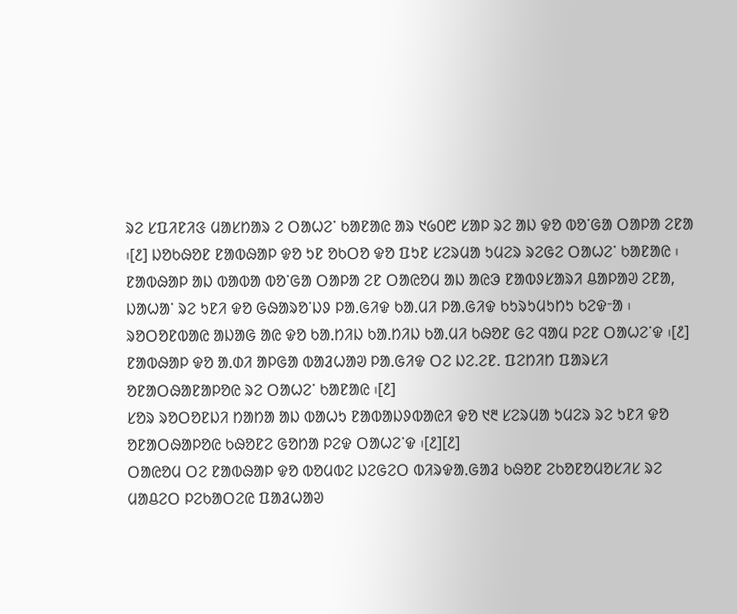ᱨᱮ ᱥᱯᱤᱱᱤᱝ ᱢᱟᱥᱴᱟᱨ ᱮ ᱛᱟᱦᱮᱸ ᱠᱟᱱᱟᱭ ᱟᱨ ᱑᱙᱐᱘ ᱥᱟᱞ ᱨᱮ ᱟᱡ ᱫᱚ ᱵᱚᱸᱜᱟ ᱛᱟᱞᱟ ᱮᱱᱟ ᱾[᱒] ᱡᱚᱠᱷᱚᱱ ᱱᱟᱵᱷᱟᱞ ᱫᱚ ᱩᱱ ᱚᱠᱛᱚ ᱫᱚ ᱯᱩᱱ ᱥᱮᱨᱢᱟ ᱩᱢᱮᱨ ᱨᱮᱜᱮ ᱛᱟᱦᱮᱸ ᱠᱟᱱᱟᱭ ᱾
ᱱᱟᱵᱷᱟᱞ ᱟᱡ ᱵᱟᱵᱟ ᱵᱚᱸᱜᱟ ᱛᱟᱞᱟ ᱮᱱ ᱛᱟᱭᱚᱢ ᱟᱡ ᱟᱭᱳ ᱱᱟᱵᱽᱥᱟᱨᱤ ᱪᱟᱞᱟᱣ ᱮᱱᱟ, ᱡᱟᱦᱟᱸ ᱨᱮ ᱩᱱᱤ ᱫᱚ ᱜᱷᱟᱨᱚᱸᱡᱽ ᱞᱟᱹᱜᱤᱫ ᱠᱟᱹᱢᱤ ᱞᱟᱹᱜᱤᱫ ᱠᱩᱨᱩᱢᱩᱴᱩ ᱠᱮᱫᱼᱟ ᱾ ᱨᱚᱛᱚᱱᱵᱟᱭ ᱟᱡᱟᱜ ᱟᱭ ᱫᱚ ᱠᱟᱹᱴᱤᱡ ᱠᱟᱹᱴᱤᱡ ᱠᱟᱹᱢᱤ ᱠᱷᱚᱱ ᱜᱮ ᱧᱟᱢ ᱞᱮᱱ ᱛᱟᱦᱮᱸᱫ ᱾[᱒] ᱱᱟᱵᱷᱟᱞ ᱫᱚ ᱟᱹᱰᱤ ᱟᱞᱜᱟ ᱵᱟᱲᱦᱟᱣ ᱞᱟᱹᱜᱤᱫ ᱛᱮ ᱡᱮ.ᱮᱱ. ᱯᱮᱴᱤᱴ ᱯᱟᱨᱥᱤ ᱚᱱᱟᱛᱷᱟᱱᱟᱞᱚᱭ ᱨᱮ ᱛᱟᱦᱮᱸ ᱠᱟᱱᱟᱭ ᱾[᱒]
ᱥᱚᱨ ᱨᱚᱛᱚᱱᱡᱤ ᱴᱟᱴᱟ ᱟᱡ ᱵᱟᱦᱩ ᱱᱟᱵᱟᱡᱽᱵᱟᱭᱤ ᱫᱚ ᱑᱓ ᱥᱮᱨᱢᱟ ᱩᱢᱮᱨ ᱨᱮ ᱩᱱᱤ ᱫᱚ ᱚᱱᱟᱛᱷᱟᱞᱚᱭ ᱠᱷᱚᱱᱮ ᱜᱚᱴᱟ ᱞᱮᱫ ᱛᱟᱦᱮᱸᱫ ᱾[᱒][᱒]
ᱛᱟᱭᱚᱢ ᱛᱮ ᱱᱟᱵᱷᱟᱞ ᱫᱚ ᱵᱚᱢᱵᱮ ᱡᱮᱜᱮᱛ ᱵᱤᱨᱫᱟᱹᱜᱟᱲ ᱠᱷᱚᱱ ᱮᱠᱚᱱᱚᱢᱚᱥᱤᱥ ᱨᱮ ᱢᱟᱪᱮᱛ ᱞᱮᱠᱟᱛᱮᱭ ᱯᱟᱲᱦᱟᱣ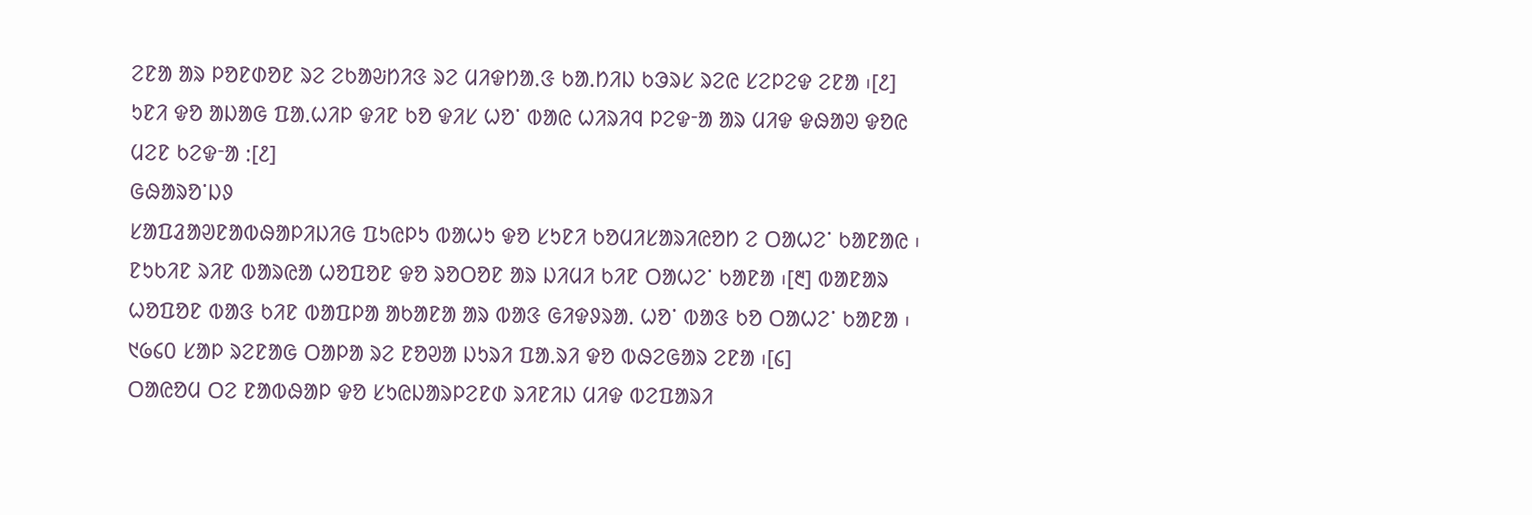ᱮᱱᱟ ᱟᱨ ᱞᱚᱱᱰᱚᱱ ᱨᱮ ᱮᱠᱟᱶᱴᱤᱝ ᱨᱮ ᱢᱤᱫᱴᱟᱹᱝ ᱠᱟᱹᱴᱤᱡ ᱠᱳᱨᱥ ᱨᱮᱭ ᱥᱮᱞᱮᱫ ᱮᱱᱟ ᱾[᱒]
ᱩᱱᱤ ᱫᱚ ᱟᱡᱟᱜ ᱯᱟᱹᱦᱤᱞ ᱫᱤᱱ ᱠᱚ ᱫᱤᱥ ᱦᱚᱸ ᱵᱟᱭ ᱦᱤᱨᱤᱧ ᱞᱮᱫᱼᱟ ᱟᱨ ᱢᱤᱫ ᱫᱷᱟᱣ ᱫᱚᱭ ᱢᱮᱱ ᱠᱮᱫᱼᱟ :[᱒]
ᱜᱷᱟᱨᱚᱸᱡᱽ
ᱥᱟᱯᱲᱟᱣᱱᱟᱵᱷᱟᱞᱤᱡᱤᱜ ᱯᱩᱭᱞᱩ ᱵᱟᱦᱩ ᱫᱚ ᱥᱩᱱᱤ ᱠᱚᱢᱤᱥᱟᱨᱤᱭᱚᱴ ᱮ ᱛᱟᱦᱮᱸ ᱠᱟᱱᱟᱭ ᱾ ᱱᱩᱠᱤᱱ ᱨᱤᱱ ᱵᱟᱨᱭᱟ ᱦᱚᱯᱚᱱ ᱫᱚ ᱨᱚᱛᱚᱱ ᱟᱨ ᱡᱤᱢᱤ ᱠᱤᱱ ᱛᱟᱦᱮᱸ ᱠᱟᱱᱟ ᱾[᱓] ᱵᱟᱱᱟᱨ ᱦᱚᱯᱚᱱ ᱵᱟᱝ ᱠᱤᱱ ᱵᱟᱯᱞᱟ ᱟᱠᱟᱱᱟ ᱟᱨ ᱵᱟᱝ ᱜᱤᱫᱽᱨᱟᱹ ᱦᱚᱸ ᱵᱟᱝ ᱠᱚ ᱛᱟᱦᱮᱸ ᱠᱟᱱᱟ ᱾ ᱑᱙᱔᱐ ᱥᱟᱞ ᱨᱮᱱᱟᱜ ᱛᱟᱞᱟ ᱨᱮ ᱱᱚᱣᱟ ᱡᱩᱨᱤ ᱯᱟᱹᱨᱤ ᱫᱚ ᱵᱷᱮᱜᱟᱨ ᱮᱱᱟ ᱾[᱔]
ᱛᱟᱭᱚᱢ ᱛᱮ ᱱᱟᱵᱷᱟᱞ ᱫᱚ ᱥᱩᱭᱡᱟᱨᱞᱮᱱᱰ ᱨᱤᱱᱤᱡ ᱢᱤᱫ ᱵᱮᱯᱟᱨᱤ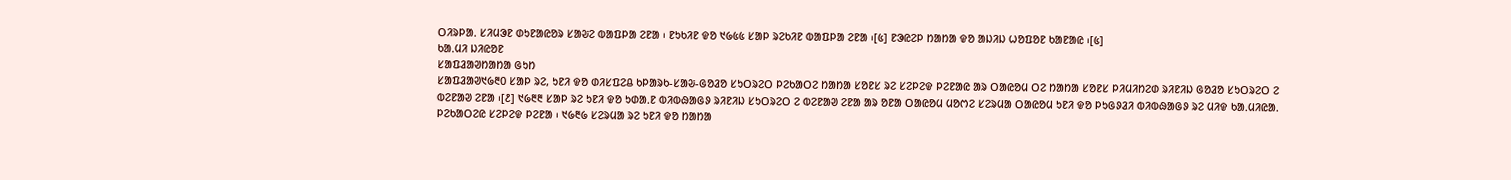ᱛᱤᱨᱞᱟᱹ ᱥᱤᱢᱳᱱ ᱰᱩᱱᱟᱭᱚᱨ ᱥᱟᱶᱮ ᱵᱟᱯᱞᱟ ᱮᱱᱟ ᱾ ᱱᱩᱠᱤᱱ ᱫᱚ ᱑᱙᱕᱕ ᱥᱟᱞ ᱨᱮᱠᱤᱱ ᱵᱟᱯᱞᱟ ᱮᱱᱟ ᱾[᱕] ᱱᱳᱭᱮᱞ ᱴᱟᱴᱟ ᱫᱚ ᱟᱡᱤᱡ ᱦᱚᱯᱚᱱ ᱠᱟᱱᱟᱭ ᱾[᱕]
ᱠᱟᱹᱢᱤ ᱡᱤᱭᱚᱱ
ᱥᱟᱯᱲᱟᱣᱴᱟᱴᱟ ᱜᱩᱴ
ᱥᱟᱯᱲᱟᱣ᱑᱙᱓᱐ ᱥᱟᱞ ᱨᱮ, ᱩᱱᱤ ᱫᱚ ᱰᱤᱥᱯᱮᱪ ᱠᱞᱟᱨᱠ-ᱥᱟᱶ-ᱜᱚᱲᱚ ᱥᱩᱛᱨᱮᱛ ᱞᱮᱠᱟᱛᱮ ᱴᱟᱴᱟ ᱥᱚᱱᱥ ᱨᱮ ᱥᱮᱞᱮᱫ ᱞᱮᱱᱟᱭ ᱟᱨ ᱛᱟᱭᱚᱢ ᱛᱮ ᱴᱟᱴᱟ ᱥᱚᱱᱥ ᱞᱤᱢᱤᱴᱮᱰ ᱨᱤᱱᱤᱡ ᱜᱚᱲᱚ ᱥᱩᱛᱨᱮᱛ ᱮ ᱵᱮᱱᱟᱣ ᱮᱱᱟ ᱾[᱒] ᱑᱙᱓᱓ ᱥᱟᱞ ᱨᱮ ᱩᱱᱤ ᱫᱚ ᱩᱰᱟᱹᱱ ᱵᱤᱵᱷᱟᱜᱽ ᱨᱤᱱᱤᱡ ᱥᱩᱛᱨᱮᱛ ᱮ ᱵᱮᱱᱟᱣ ᱮᱱᱟ ᱟᱨ ᱚᱱᱟ ᱛᱟᱭᱚᱢ ᱢᱚᱬᱮ ᱥᱮᱨᱢᱟ ᱛᱟᱭᱚᱢ ᱩᱱᱤ ᱫᱚ ᱞᱩᱜᱽᱲᱤ ᱵᱤᱵᱷᱟᱜᱽ ᱨᱮ ᱢᱤᱫ ᱠᱟᱹᱢᱤᱭᱟᱹ ᱞᱮᱠᱟᱛᱮᱭ ᱥᱮᱞᱮᱫ ᱞᱮᱱᱟ ᱾ ᱑᱙᱓᱙ ᱥᱮᱨᱢᱟ ᱨᱮ ᱩᱱᱤ ᱫᱚ ᱴᱟᱴᱟ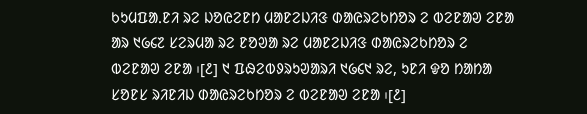ᱠᱩᱢᱯᱟᱹᱱᱤ ᱨᱮ ᱡᱚᱭᱮᱱᱴ ᱢᱟᱱᱮᱡᱤᱝ ᱰᱟᱭᱨᱮᱠᱴᱚᱨ ᱮ ᱵᱮᱱᱟᱣ ᱮᱱᱟ ᱟᱨ ᱑᱙᱔᱗ ᱥᱮᱨᱢᱟ ᱨᱮ ᱱᱚᱣᱟ ᱨᱮ ᱢᱟᱱᱮᱡᱤᱝ ᱰᱟᱭᱨᱮᱠᱴᱚᱨ ᱮ ᱵᱮᱱᱟᱣ ᱮᱱᱟ ᱾[᱒] ᱑ ᱯᱷᱮᱵᱽᱨᱩᱣᱟᱨᱤ ᱑᱙᱔᱑ ᱨᱮ, ᱩᱱᱤ ᱫᱚ ᱴᱟᱴᱟ ᱥᱚᱱᱥ ᱨᱤᱱᱤᱡ ᱰᱟᱭᱨᱮᱠᱴᱚᱨ ᱮ ᱵᱮᱱᱟᱣ ᱮᱱᱟ ᱾[᱒]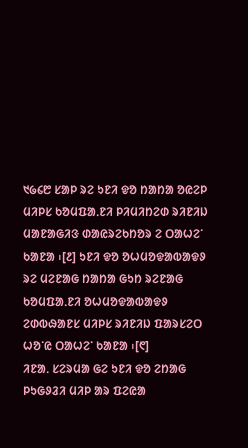᱑᱙᱔᱘ ᱥᱟᱞ ᱨᱮ ᱩᱱᱤ ᱫᱚ ᱴᱟᱴᱟ ᱚᱭᱮᱞ ᱢᱤᱞᱥ ᱠᱚᱢᱯᱟᱹᱱᱤ ᱞᱤᱢᱤᱴᱮᱰ ᱨᱤᱱᱤᱡ ᱢᱟᱱᱟᱜᱤᱝ ᱰᱟᱭᱨᱮᱠᱴᱚᱨ ᱮ ᱛᱟᱦᱮᱸ ᱠᱟᱱᱟ ᱾[᱒] ᱩᱱᱤ ᱫᱚ ᱚᱦᱢᱚᱫᱟᱵᱟᱫᱽ ᱨᱮ ᱢᱮᱱᱟᱜ ᱴᱟᱴᱟ ᱜᱩᱴ ᱨᱮᱱᱟᱜ ᱠᱚᱢᱯᱟᱹᱱᱤ ᱚᱦᱢᱚᱫᱟᱵᱟᱫᱽ ᱮᱰᱵᱷᱟᱱᱥ ᱢᱤᱞᱥ ᱨᱤᱱᱤᱡ ᱯᱟᱨᱥᱮᱛ ᱦᱚᱸᱭ ᱛᱟᱦᱮᱸ ᱠᱟᱱᱟ ᱾[᱖]
ᱤᱱᱟᱹ ᱥᱮᱨᱢᱟ ᱜᱮ ᱩᱱᱤ ᱫᱚ ᱮᱴᱟᱜ ᱞᱩᱜᱽᱲᱤ ᱢᱤᱞ ᱟᱨ ᱯᱮᱭᱟ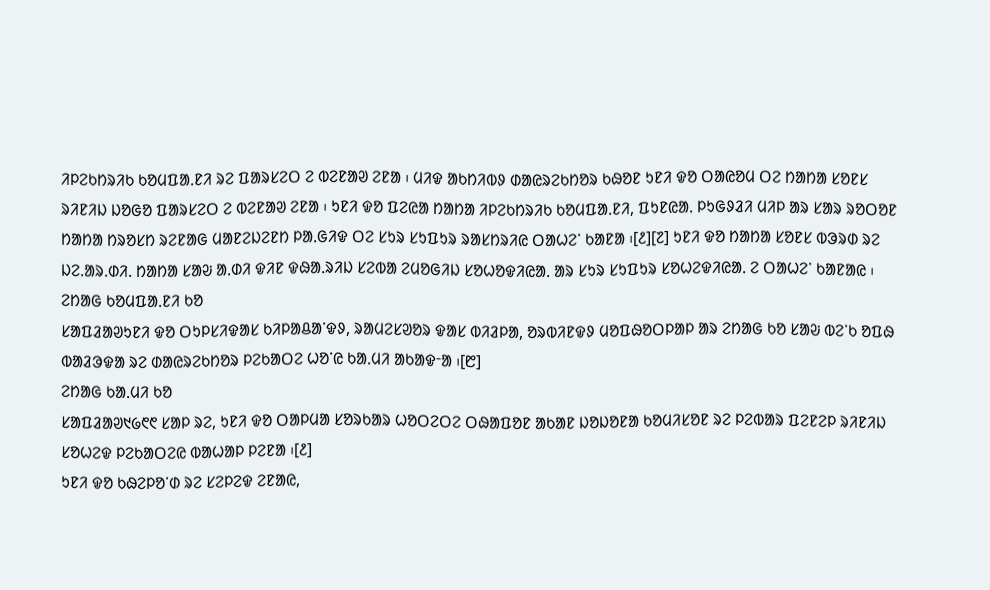ᱤᱞᱮᱠᱴᱨᱤᱠ ᱠᱚᱢᱯᱟᱹᱱᱤ ᱨᱮ ᱯᱟᱨᱥᱮᱛ ᱮ ᱵᱮᱱᱟᱣ ᱮᱱᱟ ᱾ ᱢᱤᱫ ᱟᱠᱴᱤᱵᱽ ᱰᱟᱭᱨᱮᱠᱴᱚᱨ ᱠᱷᱚᱱ ᱩᱱᱤ ᱫᱚ ᱛᱟᱭᱚᱢ ᱛᱮ ᱴᱟᱴᱟ ᱥᱚᱱᱥ ᱨᱤᱱᱤᱡ ᱡᱚᱜᱚ ᱯᱟᱨᱥᱮᱛ ᱮ ᱵᱮᱱᱟᱣ ᱮᱱᱟ ᱾ ᱩᱱᱤ ᱫᱚ ᱯᱮᱭᱟ ᱴᱟᱴᱟ ᱤᱞᱮᱠᱴᱨᱤᱠ ᱠᱚᱢᱯᱟᱹᱱᱤ, ᱯᱩᱱᱭᱟᱹ ᱞᱩᱜᱽᱲᱤ ᱢᱤᱞ ᱟᱨ ᱥᱟᱨ ᱨᱚᱛᱚᱱ ᱴᱟᱴᱟ ᱴᱨᱚᱥᱴ ᱨᱮᱱᱟᱜ ᱢᱟᱱᱮᱡᱮᱱᱴ ᱞᱟᱹᱜᱤᱫ ᱛᱮ ᱥᱩᱨ ᱥᱩᱯᱩᱨ ᱨᱟᱥᱴᱨᱤᱭ ᱛᱟᱦᱮᱸ ᱠᱟᱱᱟ ᱾[᱒][᱗] ᱩᱱᱤ ᱫᱚ ᱴᱟᱴᱟ ᱥᱚᱱᱥ ᱵᱳᱨᱰ ᱨᱮ ᱡᱮ.ᱟᱨ.ᱰᱤ. ᱴᱟᱴᱟ ᱥᱟᱶ ᱟᱹᱰᱤ ᱫᱤᱱ ᱫᱷᱟᱹᱨᱤᱡ ᱥᱮᱵᱟ ᱮᱢᱚᱜᱤᱡ ᱥᱚᱦᱚᱫᱤᱭᱟᱹ ᱟᱨ ᱥᱩᱨ ᱥᱩᱯᱩᱨ ᱥᱚᱦᱮᱫᱤᱭᱟᱹ ᱮ ᱛᱟᱦᱮᱸ ᱠᱟᱱᱟᱭ ᱾
ᱮᱴᱟᱜ ᱠᱚᱢᱯᱟᱹᱱᱤ ᱠᱚ
ᱥᱟᱯᱲᱟᱣᱩᱱᱤ ᱫᱚ ᱛᱩᱞᱥᱤᱫᱟᱥ ᱠᱤᱞᱟᱪᱟᱸᱫᱽ, ᱨᱟᱢᱮᱥᱣᱚᱨ ᱫᱟᱥ ᱵᱤᱲᱞᱟ, ᱚᱨᱵᱤᱱᱫᱽ ᱢᱚᱯᱷᱚᱛᱞᱟᱞ ᱟᱨ ᱮᱴᱟᱜ ᱠᱚ ᱥᱟᱶ ᱵᱮᱸᱠ ᱚᱯᱷ ᱵᱟᱲᱳᱫᱟ ᱨᱮ ᱰᱟᱭᱨᱮᱠᱴᱚᱨ ᱞᱮᱠᱟᱛᱮ ᱦᱚᱸᱭ ᱠᱟᱹᱢᱤ ᱟᱠᱟᱫᱼᱟ ᱾[᱘]
ᱮᱴᱟᱜ ᱠᱟᱹᱢᱤ ᱠᱚ
ᱥᱟᱯᱲᱟᱣ᱑᱙᱖᱖ ᱥᱟᱞ ᱨᱮ, ᱩᱱᱤ ᱫᱚ ᱛᱟᱞᱢᱟ ᱥᱚᱨᱠᱟᱨ ᱦᱚᱛᱮᱛᱮ ᱛᱷᱟᱯᱚᱱ ᱟᱠᱟᱱ ᱡᱚᱡᱚᱱᱟ ᱠᱚᱢᱤᱥᱚᱱ ᱨᱮ ᱞᱮᱵᱟᱨ ᱯᱮᱱᱮᱞ ᱨᱤᱱᱤᱡ ᱥᱚᱦᱮᱫ ᱞᱮᱠᱟᱛᱮᱭ ᱵᱟᱦᱟᱞ ᱞᱮᱱᱟ ᱾[᱒]
ᱩᱱᱤ ᱫᱚ ᱠᱷᱮᱞᱚᱸᱰ ᱨᱮ ᱥᱮᱞᱮᱫ ᱮᱱᱟᱭ,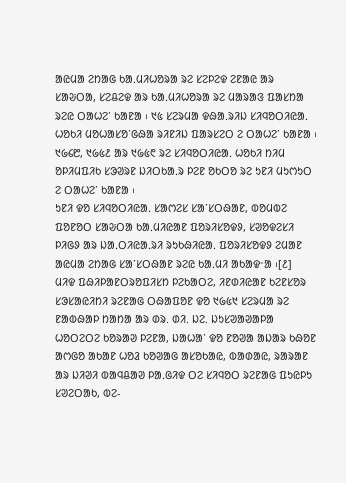ᱟᱭᱢᱟ ᱮᱴᱟᱜ ᱠᱟᱹᱢᱤᱦᱚᱨᱟ ᱨᱮ ᱥᱮᱞᱮᱫ ᱮᱱᱟᱭ ᱟᱨ ᱥᱟᱶᱛᱟ, ᱥᱮᱪᱮᱫ ᱟᱨ ᱠᱟᱹᱢᱤᱦᱚᱨᱟ ᱨᱮ ᱢᱟᱨᱟᱝ ᱯᱟᱥᱴᱟ ᱨᱮᱭ ᱛᱟᱦᱮᱸ ᱠᱟᱱᱟ ᱾ ᱑᱕ ᱥᱮᱨᱢᱟ ᱫᱷᱟᱹᱨᱤᱡ ᱥᱤᱧᱚᱛᱤᱭᱟᱹ ᱦᱚᱠᱤ ᱢᱚᱦᱟᱥᱚᱸᱜᱷᱟ ᱨᱤᱱᱤᱡ ᱯᱟᱨᱥᱮᱛ ᱮ ᱛᱟᱦᱮᱸ ᱠᱟᱱᱟ ᱾ ᱑᱙᱔᱘, ᱑᱙᱕᱒ ᱟᱨ ᱑᱙᱕᱖ ᱨᱮ ᱥᱤᱧᱚᱛᱤᱭᱟᱹ ᱦᱚᱠᱤ ᱴᱤᱢ ᱚᱞᱤᱢᱯᱤᱠ ᱥᱳᱣᱨᱱ ᱡᱤᱛᱠᱟᱹᱨ ᱞᱮᱱ ᱚᱠᱛᱚ ᱨᱮ ᱩᱱᱤ ᱢᱩᱬᱩᱛ ᱮ ᱛᱟᱦᱮᱸ ᱠᱟᱱᱟ ᱾
ᱩᱱᱤ ᱫᱚ ᱥᱤᱧᱚᱛᱤᱭᱟᱹ ᱥᱟᱬᱮᱥ ᱥᱟᱸᱥᱛᱷᱟᱱ, ᱵᱚᱢᱵᱮ ᱯᱚᱱᱚᱛ ᱥᱟᱶᱛᱟ ᱠᱟᱹᱢᱤᱭᱟᱱ ᱯᱚᱨᱤᱥᱚᱫᱽ, ᱥᱣᱚᱫᱮᱥᱤ ᱞᱤᱜᱽ ᱟᱨ ᱡᱟᱹᱛᱤᱭᱟᱹᱨᱤ ᱨᱩᱠᱷᱤᱭᱟᱹ ᱯᱚᱨᱤᱥᱚᱫᱽ ᱮᱢᱟᱱ ᱟᱭᱢᱟ ᱮᱴᱟᱜ ᱥᱟᱸᱥᱛᱷᱟᱱ ᱨᱮᱭ ᱠᱟᱹᱢᱤ ᱟᱠᱟᱫᱼᱟ ᱾[᱒]
ᱢᱤᱫ ᱯᱷᱤᱞᱟᱱᱛᱨᱚᱯᱤᱥᱴ ᱞᱮᱠᱟᱛᱮ, ᱤᱱᱰᱤᱭᱟᱱ ᱠᱮᱱᱥᱚᱨ ᱥᱳᱥᱟᱭᱤᱴᱤ ᱨᱮᱱᱟᱜ ᱛᱷᱟᱯᱚᱱ ᱫᱚ ᱑᱙᱕᱑ ᱥᱮᱨᱢᱟ ᱨᱮ ᱱᱟᱵᱷᱟᱞ ᱴᱟᱴᱟ ᱟᱨ ᱰᱨ. ᱰᱤ. ᱡᱮ. ᱡᱩᱥᱣᱟᱣᱟᱞᱟ ᱦᱚᱛᱮᱛᱮ ᱠᱚᱨᱟᱣ ᱞᱮᱱᱟ, ᱡᱟᱦᱟᱸ ᱫᱚ ᱱᱚᱣᱟ ᱟᱡᱟᱨ ᱠᱷᱚᱱ ᱟᱬᱜᱚ ᱟᱠᱟᱱ ᱦᱚᱲ ᱠᱚᱣᱟᱜ ᱟᱥᱚᱠᱟᱭ, ᱵᱟᱰᱟᱭ, ᱨᱟᱨᱟᱱ ᱟᱨ ᱡᱤᱣᱤ ᱵᱟᱧᱪᱟᱣ ᱞᱟᱹᱜᱤᱫ ᱛᱮ ᱥᱤᱧᱚᱛ ᱨᱮᱱᱟᱜ ᱯᱩᱭᱞᱩ ᱥᱣᱮᱛᱟᱠ, ᱵᱮ-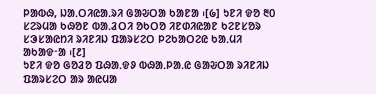ᱞᱟᱵᱷ, ᱡᱟᱹᱛᱤᱭᱟᱹᱨᱤ ᱜᱟᱶᱛᱟ ᱠᱟᱱᱟ ᱾[᱙] ᱩᱱᱤ ᱫᱚ ᱓᱐ ᱥᱮᱨᱢᱟ ᱠᱷᱚᱱ ᱵᱟᱹᱲᱛᱤ ᱚᱠᱛᱚ ᱤᱱᱰᱤᱭᱟᱱ ᱠᱮᱱᱥᱚᱨ ᱥᱳᱥᱟᱭᱴᱤ ᱨᱤᱱᱤᱡ ᱯᱟᱨᱥᱮᱛ ᱞᱮᱠᱟᱛᱮᱭ ᱠᱟᱹᱢᱤ ᱟᱠᱟᱫᱼᱟ ᱾[᱒]
ᱩᱱᱤ ᱫᱚ ᱜᱚᱲᱚ ᱯᱷᱟᱹᱫᱽ ᱵᱷᱟᱹᱞᱟᱹᱭ ᱜᱟᱶᱛᱟ ᱨᱤᱱᱤᱡ ᱯᱟᱨᱥᱮᱛ ᱟᱨ ᱟᱭᱢᱟ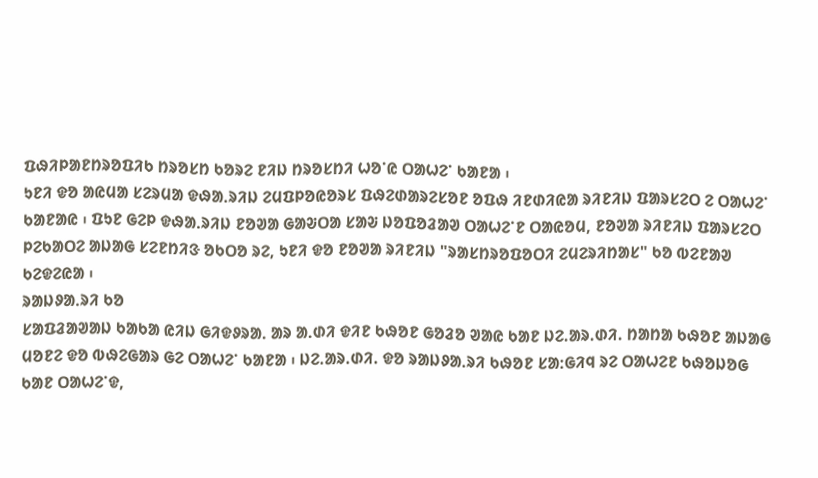ᱯᱷᱤᱞᱟᱱᱴᱨᱚᱯᱤᱠ ᱴᱨᱚᱥᱴ ᱠᱚᱨᱮ ᱱᱤᱡ ᱴᱨᱚᱥᱴᱤ ᱦᱚᱸᱭ ᱛᱟᱦᱮᱸ ᱠᱟᱱᱟ ᱾
ᱩᱱᱤ ᱫᱚ ᱟᱭᱢᱟ ᱥᱮᱨᱢᱟ ᱫᱷᱟᱹᱨᱤᱡ ᱮᱢᱯᱞᱚᱭᱚᱨᱥ ᱯᱷᱮᱰᱟᱨᱮᱥᱚᱱ ᱚᱯᱷ ᱤᱱᱰᱤᱭᱟ ᱨᱤᱱᱤᱡ ᱯᱟᱨᱥᱮᱛ ᱮ ᱛᱟᱦᱮᱸ ᱠᱟᱱᱟᱭ ᱾ ᱯᱩᱱ ᱜᱮᱞ ᱫᱷᱟᱹᱨᱤᱡ ᱱᱚᱣᱟ ᱜᱟᱶᱛᱟ ᱥᱟᱶ ᱡᱚᱯᱚᱲᱟᱣ ᱛᱟᱦᱮᱸᱱ ᱛᱟᱭᱚᱢ, ᱱᱚᱣᱟ ᱨᱤᱱᱤᱡ ᱯᱟᱨᱥᱮᱛ ᱞᱮᱠᱟᱛᱮ ᱟᱡᱟᱜ ᱥᱮᱱᱴᱤᱝ ᱚᱠᱛᱚ ᱨᱮ, ᱩᱱᱤ ᱫᱚ ᱱᱚᱣᱟ ᱨᱤᱱᱤᱡ "ᱨᱟᱥᱴᱨᱚᱯᱚᱛᱤ ᱮᱢᱮᱨᱤᱴᱟᱥ" ᱠᱚ ᱵᱮᱱᱟᱣ ᱠᱮᱫᱮᱭᱟ ᱾
ᱨᱟᱡᱽᱟᱹᱨᱤ ᱠᱚ
ᱥᱟᱯᱲᱟᱣᱟᱡ ᱠᱟᱠᱟ ᱭᱤᱡ ᱜᱤᱫᱽᱨᱟᱹ ᱟᱨ ᱟᱹᱰᱤ ᱫᱤᱱ ᱠᱷᱚᱱ ᱜᱚᱲᱚ ᱣᱟᱭ ᱠᱟᱱ ᱡᱮ.ᱟᱨ.ᱰᱤ. ᱴᱟᱴᱟ ᱠᱷᱚᱱ ᱟᱡᱟᱜ ᱢᱚᱱᱮ ᱫᱚ ᱵᱷᱮᱜᱟᱨ ᱜᱮ ᱛᱟᱦᱮᱸ ᱠᱟᱱᱟ ᱾ ᱡᱮ.ᱟᱨ.ᱰᱤ. ᱫᱚ ᱨᱟᱡᱽᱟᱹᱨᱤ ᱠᱷᱚᱱ ᱥᱟᱺᱜᱤᱧ ᱨᱮ ᱛᱟᱦᱮᱱ ᱠᱷᱚᱡᱚᱜ ᱠᱟᱱ ᱛᱟᱦᱮᱸᱫ,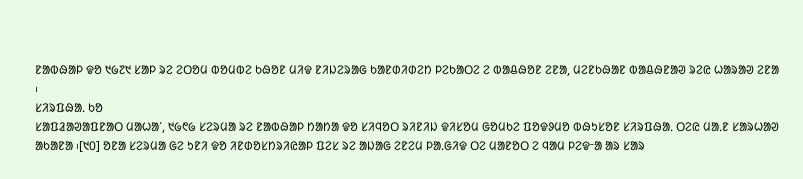ᱱᱟᱵᱷᱟᱞ ᱫᱚ ᱑᱙᱗᱑ ᱥᱟᱞ ᱨᱮ ᱮᱛᱚᱢ ᱵᱚᱢᱵᱮ ᱠᱷᱚᱱ ᱢᱤᱫ ᱱᱤᱡᱮᱨᱟᱜ ᱠᱟᱱᱰᱤᱰᱮᱴ ᱞᱮᱠᱟᱛᱮ ᱮ ᱵᱟᱪᱷᱚᱱ ᱮᱱᱟ, ᱢᱮᱱᱠᱷᱟᱱ ᱵᱟᱪᱷᱱᱟᱣ ᱨᱮᱭ ᱦᱟᱨᱟᱣ ᱮᱱᱟ ᱾
ᱥᱤᱨᱯᱷᱟᱹ ᱠᱚ
ᱥᱟᱯᱲᱟᱣᱟᱯᱱᱟᱛ ᱢᱟᱦᱟᱸ, ᱑᱙᱖᱙ ᱥᱮᱨᱢᱟ ᱨᱮ ᱱᱟᱵᱷᱟᱞ ᱴᱟᱴᱟ ᱫᱚ ᱥᱤᱧᱚᱛ ᱨᱤᱱᱤᱡ ᱫᱤᱥᱚᱢ ᱜᱚᱢᱠᱮ ᱯᱚᱫᱽᱢᱚ ᱵᱷᱩᱥᱚᱱ ᱥᱤᱨᱯᱷᱟᱹ ᱛᱮᱭ ᱢᱟᱹᱱ ᱥᱟᱨᱦᱟᱣ ᱟᱠᱟᱱᱟ ᱾[᱑᱐] ᱚᱱᱟ ᱥᱮᱨᱢᱟ ᱜᱮ ᱩᱱᱤ ᱫᱚ ᱤᱱᱰᱚᱥᱴᱨᱤᱭᱟᱞ ᱯᱮᱥ ᱨᱮ ᱟᱡᱟᱜ ᱮᱱᱮᱢ ᱞᱟᱹᱜᱤᱫ ᱛᱮ ᱢᱟᱱᱚᱛ ᱮ ᱧᱟᱢ ᱞᱮᱫᱼᱟ ᱟᱨ ᱥᱟᱨ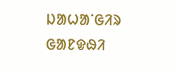ᱡᱟᱦᱟᱸᱜᱤᱨ ᱜᱟᱱᱫᱷᱤ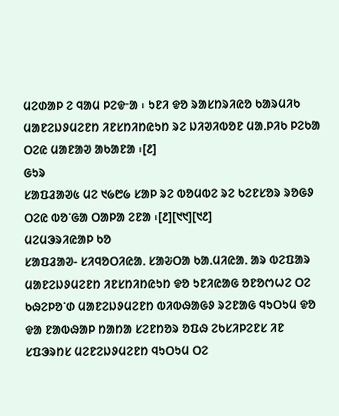ᱢᱮᱰᱟᱞ ᱮ ᱧᱟᱢ ᱞᱮᱫᱼᱟ ᱾ ᱩᱱᱤ ᱫᱚ ᱨᱟᱥᱴᱨᱤᱭᱚ ᱠᱟᱨᱢᱤᱠ ᱢᱟᱱᱮᱡᱽᱢᱮᱱᱴ ᱤᱱᱥᱴᱤᱴᱭᱩᱴ ᱨᱮ ᱡᱤᱣᱤᱵᱚᱱ ᱢᱟᱹᱞᱤᱠ ᱞᱮᱠᱟ ᱛᱮᱭ ᱢᱟᱱᱟᱣ ᱟᱠᱟᱱᱟ ᱾[᱒]
ᱜᱩᱨ
ᱥᱟᱯᱲᱟᱣ᱕ ᱢᱮ ᱑᱙᱘᱙ ᱥᱟᱞ ᱨᱮ ᱵᱚᱢᱵᱮ ᱨᱮ ᱠᱮᱱᱥᱚᱨ ᱨᱚᱜᱽ ᱛᱮᱭ ᱵᱚᱸᱜᱟ ᱛᱟᱞᱟ ᱮᱱᱟ ᱾[᱒][᱑᱑][᱑᱒]
ᱢᱮᱢᱳᱨᱤᱭᱟᱞ ᱠᱚ
ᱥᱟᱯᱲᱟᱣ- ᱥᱤᱧᱚᱛᱤᱭᱟᱹ ᱥᱟᱶᱛᱟ ᱠᱟᱹᱢᱤᱭᱟᱹ ᱟᱨ ᱵᱮᱯᱟᱨ ᱢᱟᱱᱮᱡᱽᱢᱮᱱᱴ ᱤᱱᱥᱴᱤᱴᱭᱩᱴ ᱫᱚ ᱩᱱᱤᱭᱟᱜ ᱚᱱᱚᱬᱦᱮ ᱛᱮ ᱠᱷᱮᱞᱚᱸᱰ ᱢᱟᱱᱮᱡᱽᱢᱮᱱᱴ ᱵᱤᱵᱷᱟᱜᱽ ᱨᱮᱱᱟᱜ ᱧᱩᱛᱩᱢ ᱫᱚ ᱫᱟ ᱱᱟᱵᱷᱟᱞ ᱴᱟᱴᱟ ᱥᱮᱱᱴᱚᱨ ᱚᱯᱷ ᱮᱠᱥᱤᱞᱮᱱᱥ ᱤᱱ ᱥᱯᱳᱨᱴᱥ ᱢᱮᱱᱮᱡᱽᱢᱮᱱᱴ ᱧᱩᱛᱩᱢ ᱛᱮ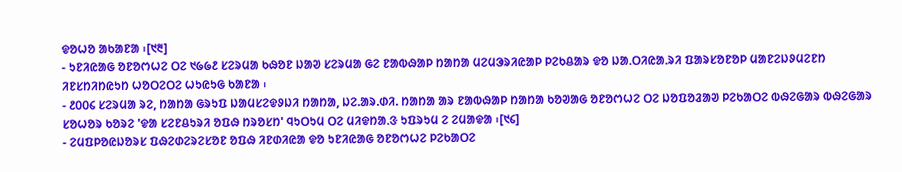ᱫᱚᱦᱚ ᱟᱠᱟᱱᱟ ᱾[᱑᱓]
- ᱩᱱᱤᱭᱟᱜ ᱚᱱᱚᱬᱦᱮ ᱛᱮ ᱑᱙᱙᱒ ᱥᱮᱨᱢᱟ ᱠᱷᱚᱱ ᱡᱟᱣ ᱥᱮᱨᱢᱟ ᱜᱮ ᱱᱟᱵᱷᱟᱞ ᱴᱟᱴᱟ ᱢᱮᱢᱳᱨᱤᱭᱟᱞ ᱞᱮᱠᱪᱟᱨ ᱫᱚ ᱡᱟᱹᱛᱤᱭᱟᱹᱨᱤ ᱯᱟᱨᱥᱚᱱᱚᱞ ᱢᱟᱱᱮᱡᱽᱢᱮᱱᱴ ᱤᱱᱥᱴᱤᱴᱭᱩᱴ ᱦᱚᱛᱮᱛᱮ ᱦᱩᱭᱩᱜ ᱠᱟᱱᱟ ᱾
- ᱒᱐᱐᱔ ᱥᱮᱨᱢᱟ ᱨᱮ, ᱴᱟᱴᱟ ᱜᱨᱩᱯ ᱡᱟᱢᱥᱮᱫᱽᱡᱤ ᱴᱟᱴᱟ, ᱡᱮ.ᱟᱨ.ᱰᱤ. ᱴᱟᱴᱟ ᱟᱨ ᱱᱟᱵᱷᱟᱞ ᱴᱟᱴᱟ ᱠᱚᱣᱟᱜ ᱚᱱᱚᱬᱦᱮ ᱛᱮ ᱡᱚᱯᱚᱲᱟᱣ ᱞᱮᱠᱟᱛᱮ ᱵᱷᱮᱜᱟᱨ ᱵᱷᱮᱜᱟᱨ ᱥᱚᱦᱚᱨ ᱠᱚᱨᱮ 'ᱫᱟ ᱥᱮᱱᱪᱩᱨᱤ ᱚᱯᱷ ᱴᱨᱚᱥᱴ' ᱧᱩᱛᱩᱢ ᱛᱮ ᱢᱤᱫᱴᱟᱹᱝ ᱩᱯᱨᱩᱢ ᱮ ᱮᱢᱟᱫᱟ ᱾[᱑᱔]
- ᱮᱢᱯᱞᱚᱭᱡᱚᱨᱥ ᱯᱷᱮᱰᱮᱨᱮᱥᱚᱱ ᱚᱯᱷ ᱤᱱᱰᱤᱭᱟ ᱫᱚ ᱩᱱᱤᱭᱟᱜ ᱚᱱᱚᱬᱦᱮ ᱞᱮᱠᱟᱛᱮ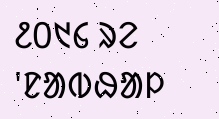᱒᱐᱑᱔ ᱨᱮ 'ᱱᱟᱵᱷᱟᱞ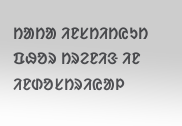ᱴᱟᱴᱟ ᱤᱱᱥᱴᱤᱴᱭᱩᱴ ᱯᱷᱚᱨ ᱴᱨᱮᱱᱤᱝ ᱤᱱ ᱤᱱᱰᱚᱥᱴᱨᱤᱭᱟᱞ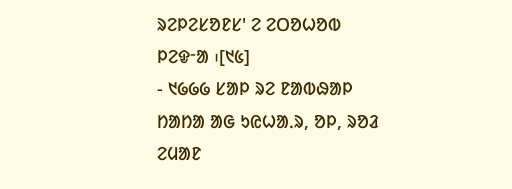ᱨᱮᱞᱮᱥᱚᱱᱥ' ᱮ ᱮᱛᱚᱦᱚᱵ ᱞᱮᱫᱼᱟ ᱾[᱑᱕]
- ᱑᱙᱙᱙ ᱥᱟᱞ ᱨᱮ ᱱᱟᱵᱷᱟᱞ ᱴᱟᱴᱟ ᱟᱜ ᱩᱭᱦᱟᱹᱨ, ᱚᱞ, ᱨᱚᱲ ᱮᱢᱟᱱ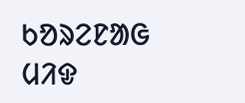ᱠᱚᱨᱮᱱᱟᱜ ᱢᱤᱫ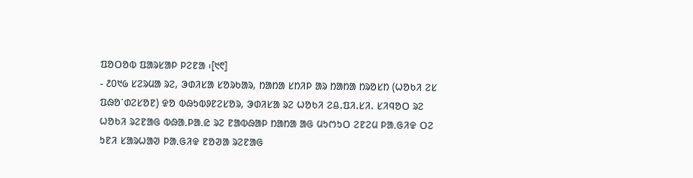ᱯᱚᱛᱚᱵ ᱯᱟᱨᱥᱟᱞ ᱞᱮᱱᱟ ᱾[᱑᱖]
- ᱒᱐᱑᱙ ᱥᱮᱨᱢᱟ ᱨᱮ, ᱳᱰᱤᱥᱟ ᱥᱚᱨᱠᱟᱨ, ᱴᱟᱴᱟ ᱥᱴᱤᱞ ᱟᱨ ᱴᱟᱴᱟ ᱴᱨᱚᱥᱴ (ᱦᱚᱠᱤ ᱮᱥ ᱯᱷᱚᱸᱰᱮᱥᱚᱱ) ᱫᱚ ᱵᱷᱩᱵᱽᱱᱮᱥᱚᱨ, ᱳᱰᱤᱥᱟ ᱨᱮ ᱦᱚᱠᱤ ᱮᱪ.ᱯᱤ.ᱥᱤ. ᱥᱤᱧᱚᱛ ᱨᱮ ᱦᱚᱠᱤ ᱨᱮᱱᱟᱜ ᱵᱷᱟᱹᱞᱟᱹᱭ ᱨᱮ ᱱᱟᱵᱷᱟᱞ ᱴᱟᱴᱟ ᱟᱜ ᱢᱩᱬᱩᱛ ᱮᱱᱮᱢ ᱞᱟᱹᱜᱤᱫ ᱛᱮ ᱩᱱᱤ ᱥᱟᱨᱦᱟᱣ ᱞᱟᱹᱜᱤᱫ ᱱᱚᱣᱟ ᱨᱮᱱᱟᱜ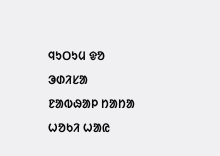ᱧᱩᱛᱩᱢ ᱫᱚ ᱳᱰᱤᱥᱟ ᱱᱟᱵᱷᱟᱞ ᱴᱟᱴᱟ ᱦᱚᱠᱤ ᱦᱟᱭ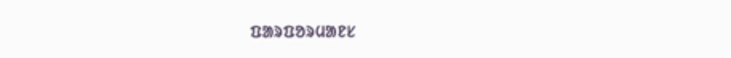ᱯᱟᱨᱯᱚᱨᱢᱟᱱᱥ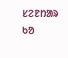ᱥᱮᱱᱴᱟᱨ ᱠᱚ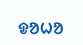ᱫᱚᱦᱚ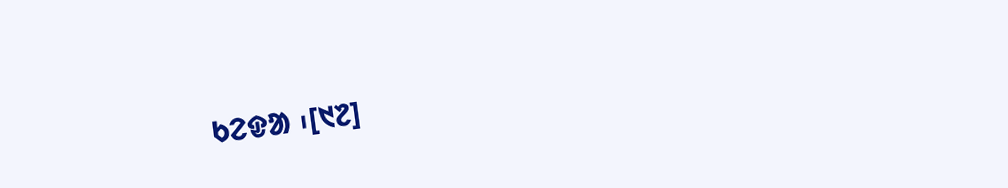ᱠᱮᱫᱟ ᱾[᱑᱗]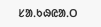ᱥᱟᱹᱠᱷᱭᱟᱹᱛ